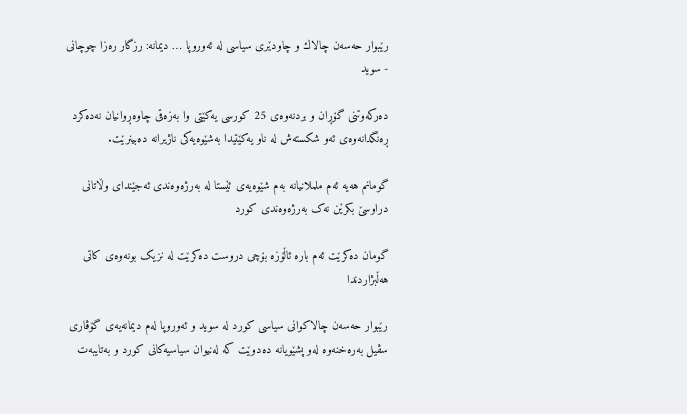رێبوار حه‌سه‌ن چالاك و چاودێری سیاسی له‌ ئه‌وروپا … دیمانه‌: رزگار ره‌زا چوچانی - سوید

ده‌رکه‌وتنی گۆڕان و بردنه‌وه‌ی 25 کورسی یه‌کێتی وا به‌زه‌قی چاوه‌ڕوانیان نه‌ده‌كرد ڕه‌نگدانه‌وه‌ی ئه‌و شكسته‌ش له‌ ناو یه‌کێتیدا به‌شێوه‌یه‌کی ناژیرانه‌ ده‌بینرێت.

گومانم هه‌یه‌ ئه‌م ململانیانه‌ به‌م شێوه‌یه‌ی ئێستا له‌ به‌رژه‌وه‌ندی ئه‌جێندا‌ی وڵاتانی دراوسێ بكرێن نه‌ک به‌رژه‌وه‌ندی کورد

گومان ده‌کرێت ئه‌م باره‌ ئاڵۆزه‌ بۆچی دروست ده‌کرێت له‌ نزیک بونه‌وه‌ی کاتی هه‌ڵبژاردندا

رێبوار حه‌سه‌ن چالاكوانی سیاسی كورد له‌ سوید و ئه‌وروپا له‌م دیمانه‌یه‌ی گۆڤاری سڤیل به‌ره‌خنه‌وه‌ له‌و پشێویانه‌ ده‌دوێت كه‌ له‌نیوان سیاسیه‌كانی كورد و به‌تایبه‌ت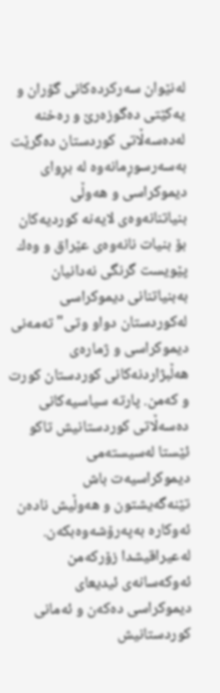له‌نێوان سه‌ركرده‌كانی گۆران و یه‌كێتی ده‌گوزه‌رێ و ره‌خنه‌ له‌ده‌سه‌ڵاتی كوردستان ده‌گرێت به‌سه‌رسوڕمانه‌وه‌ له‌ بڕوای دیموكراسی و هه‌وڵی بنیاتنانه‌وه‌ی لایه‌نه‌ كوردیه‌كان بۆ بنیات نانه‌وه‌ی عێراق و وه‌ك پێویست گرنگی نه‌دانیان به‌بنیاتنانی دیموكراسی له‌كوردستان دواو وتی" ته‌مه‌نی دیموکراسی و ژماره‌ی هه‌ڵبژاردنه‌کانی کوردستان کورت و که‌من. پارته‌ سیاسیه‌کانی ده‌سه‌ڵاتی کوردستانیش تاکو ئێستا له‌سیسته‌می‌ دیموكراسیه‌ت باش‌ تێنه‌گه‌یشتو‌ن و هه‌وڵیش ناده‌ن ئه‌وکاره‌ به‌په‌رۆشه‌وه‌بکه‌ن. له‌عیراقیشدا زۆرکه‌من ئه‌وکه‌سانه‌ی ئیدیعای دیموکراسی ‌ده‌که‌ن ‌و ئه‌مانی كوردستانیش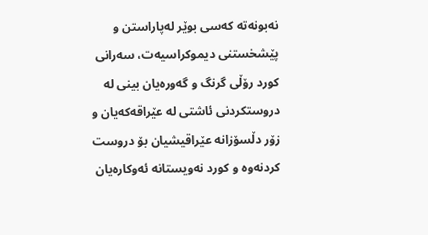نه‌بونه‌ته ‌که‌سی ‌بوێر له‌پاراستن و پێشخستنی دیموکراسیه‌ت، سه‌رانی کورد رۆڵی گرنگ و گه‌وره‌یان بینی له‌ دروستکردنی ئاشتی له‌ عێراقه‌که‌یان و زۆر دڵسۆزانه‌ عێراقیشیان بۆ دروست کردنه‌وه ‌و کورد نه‌ویستانه‌ ئه‌وکاره‌یان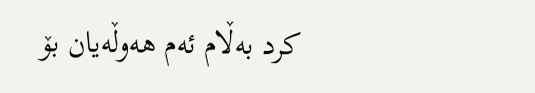کرد به‌ڵام ئه‌م هه‌وڵه‌یان بۆ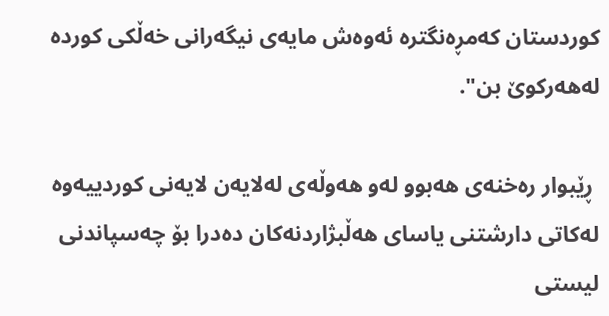كوردستان كه‌مڕه‌نگتره‌ ئه‌وه‌ش مایه‌ی نیگه‌رانی خه‌ڵكی كورده‌ له‌هه‌ركوێ بن".

 ڕێبوار ره‌خنه‌ی هه‌بوو له‌و هه‌وڵه‌ی له‌لایه‌ن لایه‌نی كوردییه‌وه‌ له‌كاتی دارشتنی یاسای هه‌ڵبژاردنه‌كان ده‌درا بۆ چه‌سپاندنی لیستی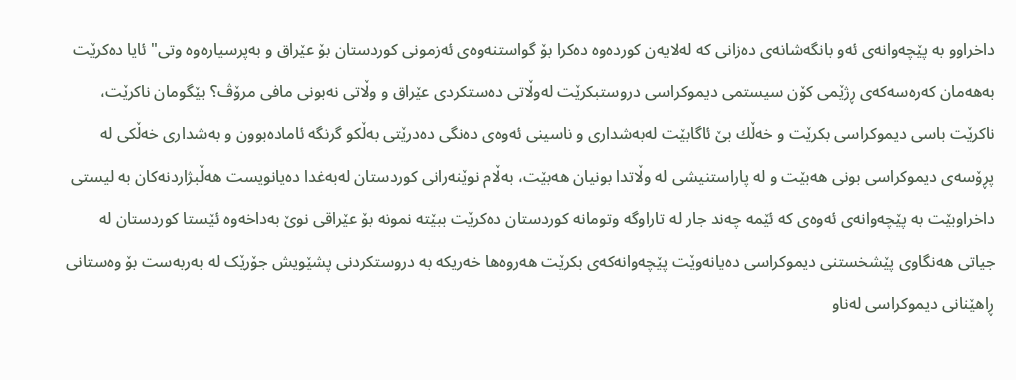داخراوو به‌ پێچه‌وانه‌ی ئه‌و بانگه‌شانه‌ی ده‌زانی كه‌ له‌لایه‌ن كورده‌وه‌ ده‌كرا بۆ گواستنه‌وه‌ی ئه‌زمونی كوردستان بۆ عێراق و به‌پرسیاره‌وه‌ وتی" ئایا ده‌کرێت به‌هه‌مان که‌ره‌سه‌که‌ی ڕژێمی کۆن سیستمی دیموکراسی دروستبکرێت له‌وڵاتی ده‌ستکردی عێراق و وڵاتی‌ نه‌بونی‌ مافی مرۆڤ؟ بێگومان ناكرێت، ناكرێت باسی دیموكراسی بكرێت و خه‌ڵك بێ ئاگابێت له‌به‌شداری و ناسینی ئه‌وه‌ی ده‌نگی ده‌درێتی به‌ڵكو گرنگه‌ ئاماده‌بوون و به‌شداری خه‌ڵکی‌ له‌ پڕۆسه‌ی دیموكراسی بونی هه‌بێت و له‌ پاراستنیشی له‌ وڵاتدا بونیان هه‌بێت‌، به‌ڵام نوێنه‌رانی کوردستان له‌به‌غدا ده‌یانویست هه‌ڵبژاردنه‌کان به‌ لیستی داخراوبێت به‌ پێچه‌وانه‌ی ئه‌وه‌ی که‌ ئێمه‌ چه‌ند جار له‌ تاراوگه‌ وتومانه‌ کوردستان ده‌کرێت ببێته‌ نمونه‌ بۆ عێراقی نوێ به‌داخه‌وه‌ ئێستا کوردستان له‌ جیاتی هه‌نگاوی پێشخستنی دیموکراسی ده‌یانه‌وێت پێچه‌وانه‌که‌ی بکرێت هه‌روه‌ها‌ خه‌ریكه‌ به‌ دروستکردنی پشێویش جۆرێک له‌ به‌ربه‌ست بۆ وه‌ستانی ڕاهێنانی دیموکراسی له‌ناو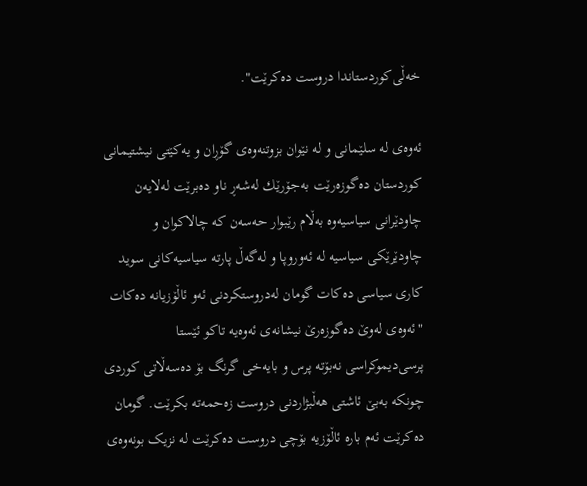خه‌ڵی‌کوردستاندا دروست ده‌كرێت".

ئه‌وه‌ی له‌ سلێمانی و له‌ نێوان بزوتنه‌وه‌ی گۆڕان و یه‌كێتی نیشتیمانی كوردستان ده‌گوزه‌رێت به‌جۆرێك له‌شه‌ڕ ناو ده‌برێت له‌لایه‌ن چاودێرانی سیاسیه‌وه‌ به‌ڵام رێبوار حه‌سه‌ن كه‌ چالاكوان و چاودێرێكی سیاسیه‌ له‌ ئه‌وروپا و له‌گه‌ڵ پارته‌ سیاسیه‌كانی سوید كاری سیاسی ده‌كات‌ گومان له‌دروستكردنی ئه‌و ئاڵۆزیانه‌ ده‌كات "ئه‌وه‌ی له‌وێ ده‌گوزه‌رێ نیشانه‌ی‌ ئه‌وه‌یه‌ تاكو ئێستا پرسی‌دیموكراسی نه‌بۆته‌ پرس و بایه‌خی گرنگ بۆ ده‌سه‌ڵاتی کوردی چونکه‌ به‌بێ ئاشتی هه‌ڵبژاردنی دروست زه‌حمه‌ته‌ بکرێت. گومان ده‌کرێت ئه‌م باره‌ ئاڵۆزیه‌ بۆچی دروست ده‌کرێت له‌ نزیک بونه‌وه‌ی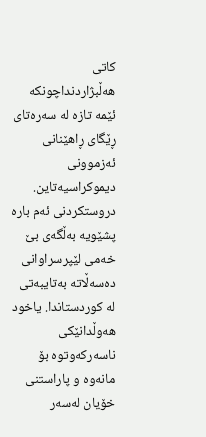کاتی هه‌ڵبژاردنداچونکه‌ ئێمه‌ تازه‌ له‌ سه‌ره‌تای‌ ڕێگای‌ ڕاهێنانی‌ ئه‌زموونی‌ دیموكراسیه‌تاین. دروستکردنی ئه‌م باره‌ پشێویه‌ به‌ڵگه‌ی بێ خه‌می لێپرسراوانی ده‌سه‌ڵاته‌ به‌تایبه‌تی له‌ کوردستاندا. یاخود هه‌وڵدانێکی ناسه‌رکه‌وتوه‌ بۆ مانه‌وه‌ و پاراستنی‌ خۆیان‌ له‌سه‌ر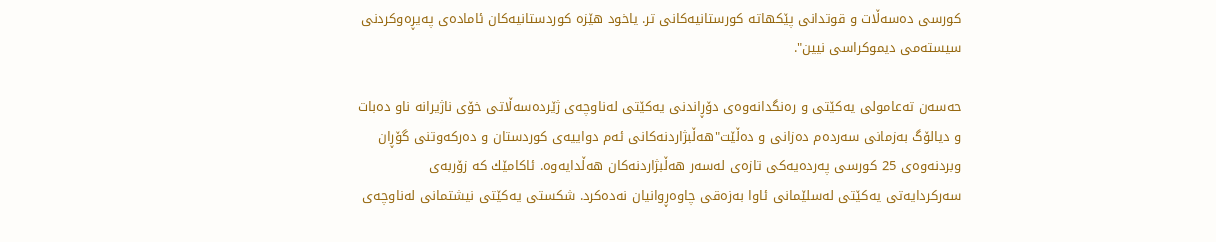كورسی‌ ده‌سه‌ڵات و قوتدانی‌ پێكهاته‌ کورستانیه‌کانی‌ تر. یاخود هێزه‌ کوردستانیه‌کان‌ ئاماده‌ی‌ په‌یڕه‌وكردنی‌ سیسته‌می‌ دیموكراسی‌ نیین".

حه‌سه‌ن ته‌عامولی یه‌كێتی و ره‌نگدانه‌وه‌ی دۆڕاندنی یه‌كێتی له‌ناوچه‌ی ژێرده‌سه‌ڵاتی خۆی ناژیرانه‌ ناو ده‌بات و دیالۆگ به‌زمانی سه‌رده‌م ده‌زانی و ده‌ڵێت"هه‌ڵبژاردنه‌کانی ئه‌م دواییه‌ی کوردستان و ده‌رکه‌وتنی گۆڕان وبردنه‌وه‌ی 25 کورسی په‌رده‌یه‌كی تازه‌ی له‌سه‌ر هه‌ڵبژاردنه‌كان هه‌ڵدایه‌وه‌. ئاكامێك كه‌ زۆربه‌ی سه‌رکردایه‌تی یه‌کێتی له‌سلێمانی ئاوا به‌زه‌قی چاوه‌ڕوانیان نه‌ده‌كرد. شكستی یه‌کێتی نیشتمانی له‌ناوچه‌ی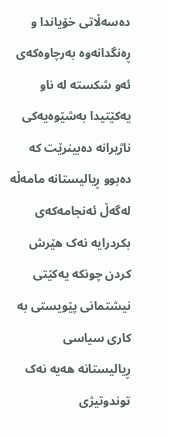ده‌سه‌ڵاتی خۆیاندا و ڕه‌نگدانه‌وه‌ به‌رچاوه‌كه‌ی ئه‌و شكسته‌ له‌ ناو یه‌کێتیدا به‌شێوه‌یه‌کی ناژیرانه‌ ده‌بینرێت که‌ ده‌بوو ڕیالیستانه‌‌ مامه‌ڵه‌ له‌گه‌ڵ ئه‌نجامه‌که‌ی بکردرایه‌ نه‌ک هێرش کردن چونکه‌ یه‌کێتی نیشتمانی پێویستی به‌ کاری سیاسی ڕیالیستانه ‌هه‌یه‌ نه‌ک توندوتیژی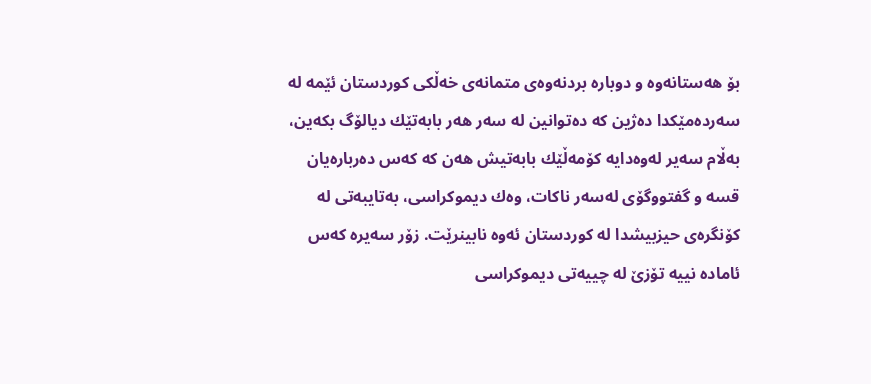بۆ هه‌ستانه‌وه‌ و دوباره‌ بردنه‌وه‌ی متمانه‌ی خه‌ڵکی کوردستان ئێمه‌ له‌ سه‌رده‌مێكدا ده‌ژین كه‌ ده‌توانین له‌ سه‌ر هه‌ر بابه‌تێك دیالۆگ بكه‌ین، به‌ڵام سه‌یر له‌وه‌دایه‌ كۆمه‌ڵێك بابه‌تیش هه‌ن كه‌ كه‌س ده‌رباره‌یان قسه‌ و گفتووگۆی‌ له‌سه‌ر ناكات، وه‌ك دیموكراسی، به‌تایبه‌تی له‌ کۆنگره‌ی حیزبیشدا له‌ کوردستان ئه‌وه‌ نابینرێت. زۆر سه‌یره‌ كه‌س ئاماده‌ نییه‌ تۆزێ‌ له‌ چییه‌تی‌ دیموكراسی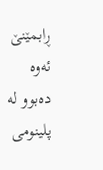ڕابمێنێ ئه‌وه‌ ده‌بوو له‌ پلینومی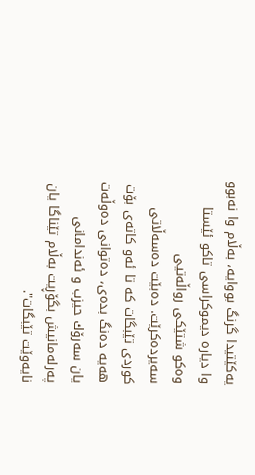یه‌كێتیدا گرنگ بووایه، ‌به‌ڵام وا نه‌بوو وا دیاره‌ دیموكراسی تاکو ئێستا وه‌کو شتێكی‌ رواڵه‌تیی سه‌یرده‌کرێت. ده‌بێت ده‌سه‌ڵاتی کوردی تێبگات که‌ تا ئه‌و كاته‌ی‌ بۆت هه‌یه‌ ده‌نگ بده‌ی‌، ده‌توانی‌ ده‌وڵه‌ت یان سه‌رۆك حیزب و ئه‌ندامانی په‌رله‌مانیش بگۆڕیت به‌ڵام تێناگا یان نایه‌وێت تێبگات".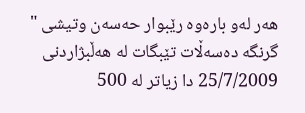هه‌ر له‌و باره‌وه‌ رێبوار حه‌سه‌ن وتیشی " گرنگه‌ ده‌سه‌ڵات تێبگات له‌ هه‌ڵبژاردنی 25/7/2009 دا زیاتر له‌ 500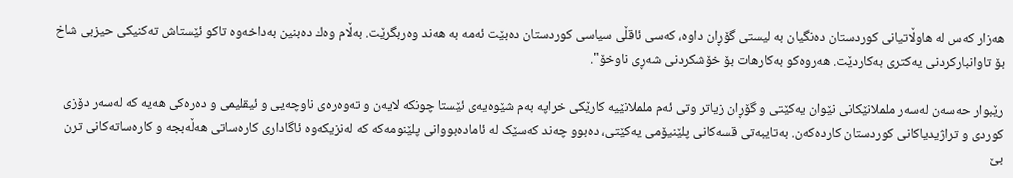هه‌زار که‌س له‌ هاوڵاتیانی کوردستان ده‌نگیان به‌ لیستی گۆڕان داوه‌، که‌سی ئاقڵی سیاسی کوردستان ده‌بێت ئه‌مه‌ به‌ هه‌ند وه‌ربگرێت. به‌ڵام وه‌ك ده‌بنین به‌داخه‌وه‌ تاکو ئێستاش ته‌کنیکی حیزبی شاخ بۆ تاوانبارکردنی یه‌کتری به‌کاردێت. هه‌روه‌کو به‌کارهات بۆ خۆشکردنی شه‌ڕی ناوخۆ".

رێبوار حه‌سه‌ن له‌سه‌ر ململانێكانی نێوان یه‌كێتی و گۆڕان زیاتر وتی ئه‌م ململانێیه‌ کارێکی خراپه‌ به‌م شێوه‌یه‌ی ئێستا چونکه‌ لایه‌ن و ته‌وه‌ره‌ی ناوچه‌یی و ئیقلیمی و ده‌ره‌کی هه‌یه‌ كه‌ له‌سه‌ر دۆزی کوردی و تراژیدیاکانی کوردستان کارده‌که‌ن. به‌تایبه‌تی قسه‌کانی پلێنیۆمی یه‌كێتی، ده‌بوو چه‌ند که‌سێک له‌ ئاماده‌بووانی پلێنومه‌که‌ که‌ له‌نزیکه‌وه‌ ئاگاداری کاره‌ساتی هه‌ڵه‌بجه‌‌ ‌و کاره‌ساته‌کانی ترن بێ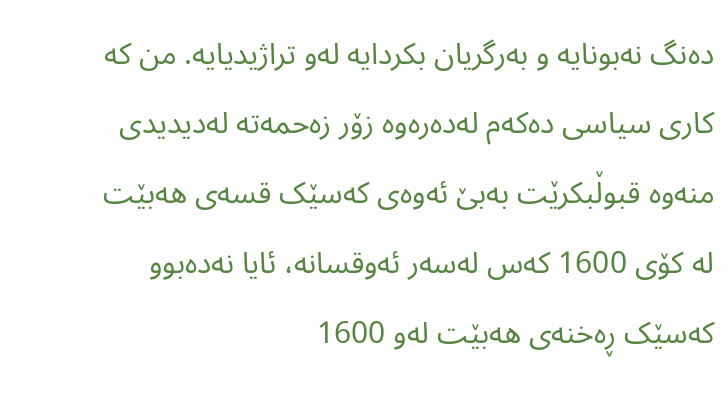ده‌نگ نه‌بونایه‌ و به‌رگریان بکردایه‌ له‌و تراژیدیایه‌. من که‌ کاری سیاسی ده‌که‌م له‌ده‌ره‌وه‌ زۆر زه‌حمه‌ته‌ له‌دیدیدی منه‌وه‌ قبوڵبکرێت به‌بێ ئه‌وه‌ی که‌سێک قسه‌ی هه‌بێت له‌ کۆی 1600 که‌س له‌سه‌ر ئه‌وقسانه، ئایا نه‌ده‌بوو که‌سێک ڕه‌خنه‌ی هه‌بێت له‌و 1600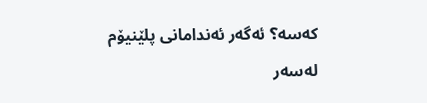که‌سه‌؟ ئه‌گه‌ر ئه‌ندامانی پلێنیۆم له‌سه‌ر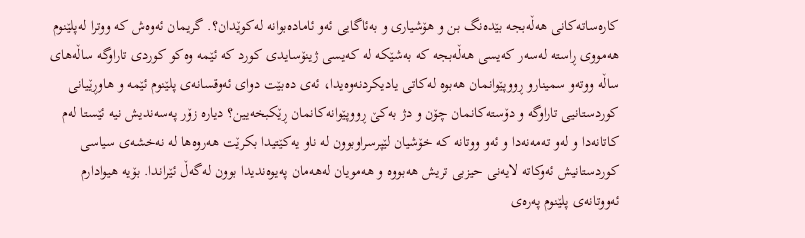کاره‌ساته‌کانی هه‌ڵه‌بجه‌ بێده‌نگ بن و هۆشیاری ‌و به‌ئاگایی ئه‌و ئاماده‌بوانه‌ له‌کوێدان‌؟. گریمان ئه‌وه‌ش که‌ ووترا له‌پلێنوم هه‌مووی ڕاسته‌ له‌سه‌ر که‌یسی هه‌ڵه‌بجه‌ که‌ به‌شێکه‌ له‌ که‌یسی ژینۆسایدی کورد که‌ ئێمه‌ وه‌کو کوردی تاراوگه ‌ساڵه‌های ساڵه‌ ووته‌و سمینارو ڕووپێوانمان هه‌بوه له‌کاتی یادیکردنه‌وه‌یدا‌، ئه‌ی ده‌بێت دوای ئه‌وقسانه‌ی پلێنوم ئێمه‌ و هاوڕێیانی کوردستانیی تاراوگه‌ و دۆسته‌کانمان چۆن و دژ به‌کێ ڕووپێوانه‌کانمان ڕێکبخه‌‌یین؟ دیاره‌ زۆر په‌سه‌ندیش نیه‌ ئێستا له‌م کاتانه‌دا و له‌و ‌ته‌مه‌نه‌دا و ئه‌و ووتانه‌ که‌ خۆشیان لێپرسراوبوون له‌ ناو یه‌کێتیدا بكرێت هه‌روه‌ها له‌ نه‌خشه‌ی سیاسی کوردستانیش ئه‌وکاته‌ لایه‌نی حیزبی تریش هه‌بووه‌ و هه‌مویان له‌هه‌مان په‌یوه‌ندیدا بوون له‌گه‌ڵ ئێراندا. بۆیه‌ هیوادارم ئه‌ووتانه‌ی پلێنوم په‌ره‌ی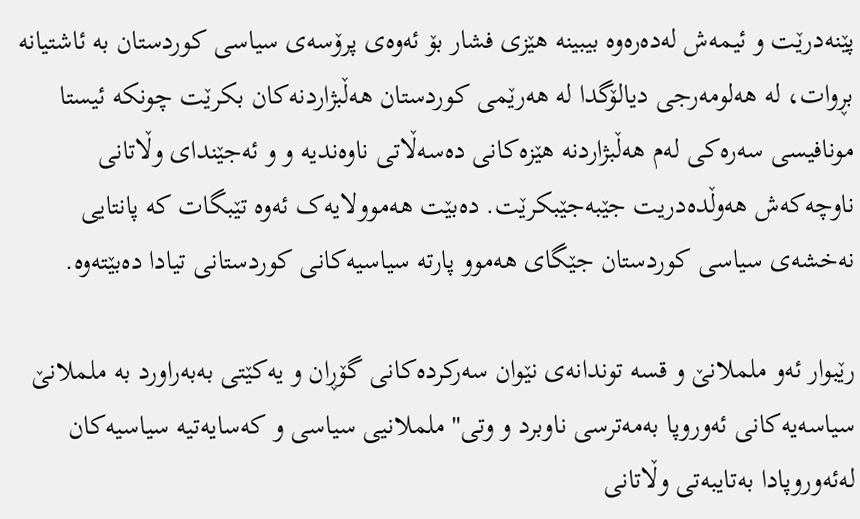پێنه‌درێت و ئیمه‌ش له‌ده‌ره‌وه‌ بیبینه‌ هێزی فشار بۆ ئه‌وه‌ی پرۆسه‌ی سیاسی کوردستان به‌ ئاشتیانه‌ بڕوات، له‌ هه‌لومه‌رجی دیالۆگدا له‌ هه‌رێمی کوردستان هه‌ڵبژاردنه‌کان بکرێت چونکه‌ ئیستا مونافیسی سه‌ره‌کی له‌م هه‌ڵبژاردنه‌ هێزه‌کانی ده‌سه‌ڵاتی ناوه‌ندیه‌ و و ئه‌جێندای وڵاتانی ناوچه‌که‌ش هه‌وڵده‌دریت جێبه‌جێبکرێت. ده‌بێت هه‌موولایه‌ک ئه‌وه‌ تێبگات که‌ پانتایی نه‌خشه‌ی سیاسی کوردستان جێگای هه‌موو پارته‌ سیاسیه‌کانی کوردستانی تیادا ده‌بێته‌وه‌.

رێبوار ئه‌و ململانێ و قسه‌ توندانه‌ی نێوان سه‌ركرده‌كانی گۆڕان و یه‌كێتی به‌به‌راورد به‌ ململانێ سیاسه‌یه‌كانی ئه‌وروپا به‌مه‌ترسی ناوبرد و وتی"ململانیی سیاسی و که‌سایه‌تیه‌ سیاسیه‌کان له‌ئه‌وروپادا به‌تایبه‌تی وڵاتانی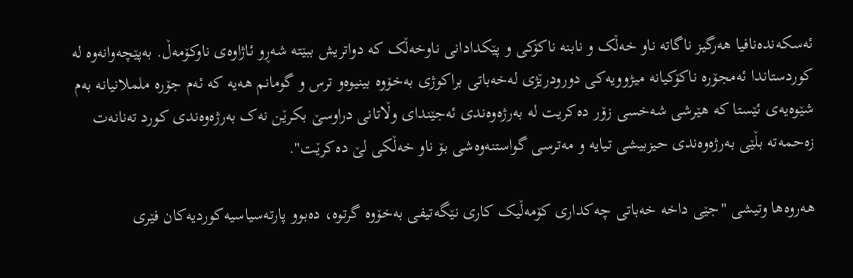ئه‌سکه‌نده‌نافیا هه‌رگیز ناگاته‌ ناو خه‌ڵک و نابنه‌‌ ناکۆکی و پێكدادانی ناوخه‌ڵک كه‌ دواتریش ‌ببێته‌ شه‌ڕو ئاژاوه‌ی ناوکۆمه‌ڵ‌. به‌پێچه‌وانه‌وه‌ له‌ کوردستاندا ئه‌مجۆره‌ ناکۆکیانه‌‌ میژوویه‌کی دورودرێژی له‌خه‌باتی براکوژی به‌خۆوه‌ بینیوه‌و ترس و گومانم هه‌یه‌ که‌ ئه‌م جۆره‌ ململانیانه‌ به‌م شێوه‌یه‌ی ئێستا که‌ هێرشی شه‌خسی زۆر ده‌کریت‌ له‌ به‌رژه‌وه‌ندی ئه‌جێندا‌ی وڵاتانی دراوسێ بكرێن نه‌ک به‌رژه‌وه‌ندی کورد ته‌نانه‌ت زه‌حمه‌ته‌ بڵێی به‌رژه‌وه‌ندی حیزبیشی تیایه‌ و مه‌ترسی گواستنه‌وه‌شی بۆ ناو خه‌ڵكی لێ ده‌كرێت".

هه‌روه‌ها وتیشی "جێی داخه ‌خه‌باتی چه‌کداری کۆمه‌ڵیک کاری نێگه‌تیفی به‌خۆ‌وه‌ گرتوه‌، ده‌بوو پارته‌سیاسیه‌کوردیه‌کان فێری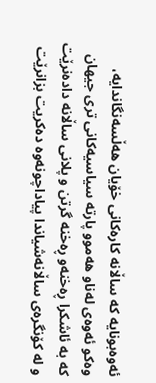ئه‌وه‌بونایه‌ که‌ ساڵانه‌ کاره‌کانی خۆیان هه‌ڵسه‌نگاندایه‌، وه‌کو ئه‌وه‌ی له‌ناو هه‌موو پارته‌ سیاسیه‌کانی تری جیهان که‌ به‌ ئاشکرا ڕه‌خنه‌و ڕه‌خنه‌ گرتن و پلانی ساڵانه‌ داده‌نرێت و له‌ کۆنگره‌ی ساڵانه‌شیاندا پیاداچونه‌وه‌ ده‌کریت بزانرێت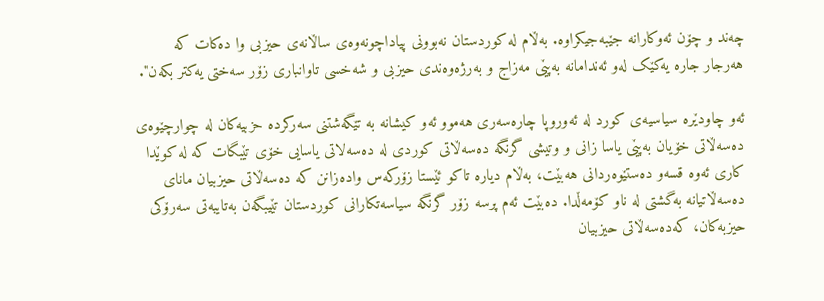چه‌ند و چۆن ئه‌وکارانه‌ جێبه‌جیکراوه‌. به‌ڵام له‌ كوردستان نه‌بوونی پیاداچونه‌وه‌ی ساڵانه‌ی حیزبی وا ده‌کات که‌ هه‌رجار جاره‌ یه‌کێک له‌و ئه‌ندامانه‌ به‌پێی مه‌زاج و به‌رژه‌وه‌ندی حیزبی و شه‌خسی تاوانباری زۆر سه‌ختی یه‌کتر بکه‌ن".

ئه‌و چاودێره‌ سیاسیه‌ی كورد له‌ ئه‌وروپا چاره‌سه‌ری هه‌موو ئه‌و كیشانه‌ به‌ تێگه‌شتنی سه‌ركرده‌ حزبیه‌كان له‌ چوارچێوه‌ی ده‌سه‌ڵاتی خۆیان به‌پێی یاسا زانی و وتیشی گرنگه‌ ده‌سه‌ڵاتی کوردی له‌ ده‌سه‌لاتی یاسایی خۆی تێبگات كه‌ له‌ کوێدا کاری ئه‌وه‌ قسه‌و ده‌ستێوه‌ردانی هه‌بێت، به‌ڵام دیاره‌ تاکو ئێستا زۆرکه‌س واده‌زانن که‌ ده‌سه‌ڵاتی حیزبیان مانای ده‌سه‌ڵاتیانه‌ به‌گشتی له‌ ناو کۆمه‌ڵدا. ده‌بێت ئه‌م پرسه‌ زۆر گرنگه‌ سیاسه‌تکارانی کوردستان تێیبگه‌ن به‌تایبه‌تی سه‌رۆکی حیزبه‌کان، که‌ده‌سه‌ڵاتی حیزبیان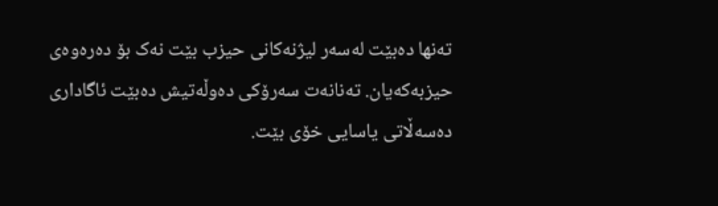ته‌نها ده‌بێت له‌سه‌ر لیژنه‌کانی حیزب بێت نه‌ک بۆ ده‌ره‌وه‌ی حیزبه‌که‌یان. ته‌نانه‌ت سه‌رۆکی ده‌وڵه‌تیش ده‌بێت ئاگاداری ده‌سه‌ڵاتی یاسایی خۆی بێت.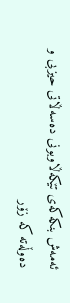ئه‌مه‌ش بنکه‌که‌ی تێکه‌ڵاوبونی ده‌سه‌ڵاتی حیزبی و ده‌وڵه‌ته‌ که‌ زۆر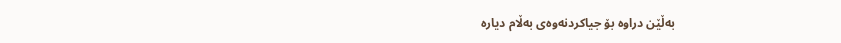به‌ڵێن دراوه‌ بۆ جیاکردنه‌وه‌ی به‌ڵام دیاره‌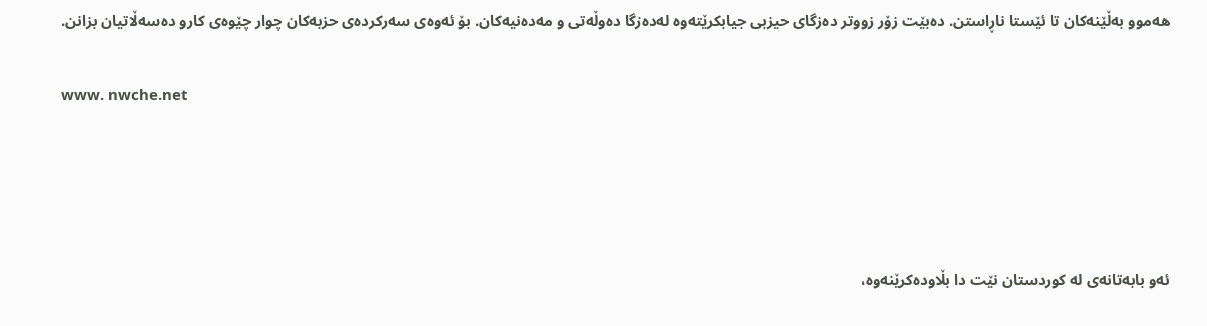هه‌موو به‌ڵێنه‌كان تا ئێستا ناڕاستن. ده‌بێت زۆر زووتر ده‌زگای حیزبی جیابکرێته‌وه‌ له‌ده‌زگا ده‌وڵه‌تی و مه‌ده‌نیه‌کان. بۆ ئه‌وه‌ی سه‌ركرده‌ی حزبه‌كان چوار چێوه‌ی كارو ده‌سه‌ڵاتیان بزانن.

www. nwche.net




ئه‌و بابه‌تانه‌ی له‌ کوردستان نێت دا بڵاوده‌کرێنه‌وه‌،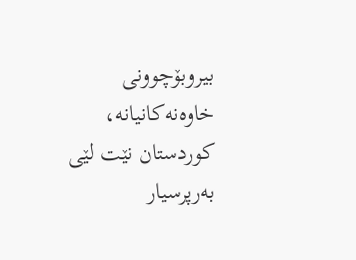بیروبۆچوونی خاوه‌نه‌کانیانه‌، کوردستان نێت لێی به‌رپرسیار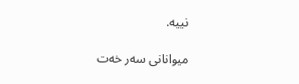نییه‌.

میوانانی سەر خەت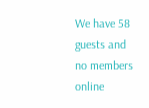We have 58 guests and no members online